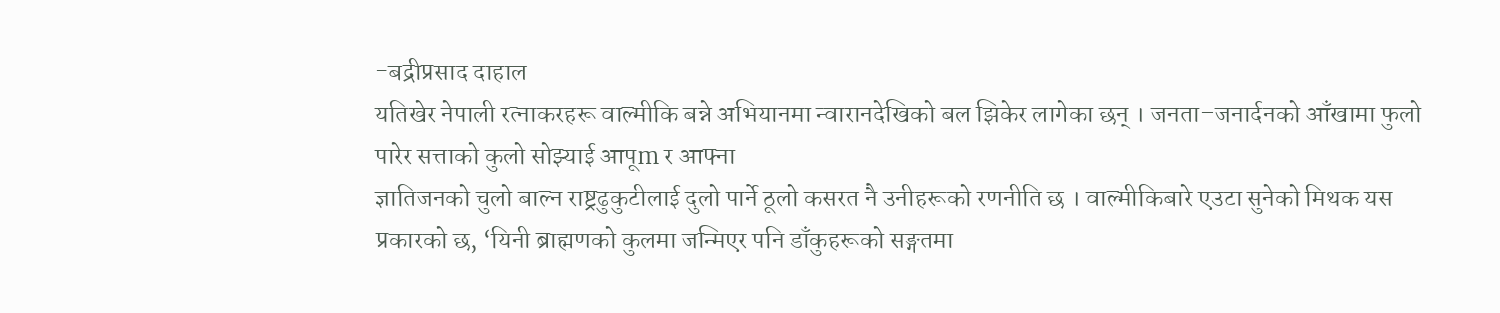-बद्रीप्रसाद दाहाल
यतिखेर नेपाली रत्नाकरहरू वाल्मीकि बन्ने अभियानमा न्वारानदेखिको बल झिकेर लागेका छन् । जनता–जनार्दनको आँखामा फुलो पारेर सत्ताको कुलो सोझ्याई आपूm र आफ्ना
ज्ञातिजनको चुलो बाल्न राष्ट्रढुकुटीलाई दुलो पार्ने ठूलो कसरत नै उनीहरूको रणनीति छ । वाल्मीकिबारे एउटा सुनेको मिथक यस प्रकारको छ, ‘यिनी ब्राह्मणको कुलमा जन्मिएर पनि डाँकुहरूको सङ्गतमा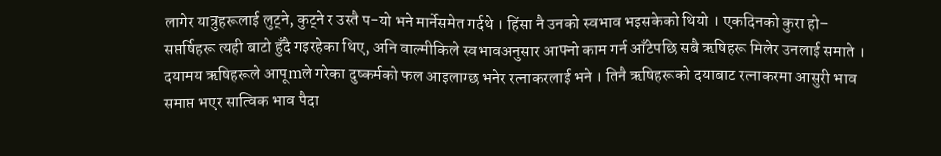लागेर यात्रुहरूलाई लुट्ने, कुट्ने र उस्तै प-यो भने मार्नेसमेत गर्दथे । हिंसा नै उनको स्वभाव भइसकेको थियो । एकदिनको कुरा हो– सप्तर्षिहरू त्यही बाटो हुँदै गइरहेका थिए, अनि वाल्मीकिले स्वभावअनुसार आफ्नो काम गर्न आँटेपछि सबै ऋषिहरू मिलेर उनलाई समाते । दयामय ऋषिहरूले आपूmले गरेका दुष्कर्मको फल आइलाग्छ भनेर रत्नाकरलाई भने । तिनै ऋषिहरूको दयाबाट रत्नाकरमा आसुरी भाव समाप्त भएर सात्विक भाव पैदा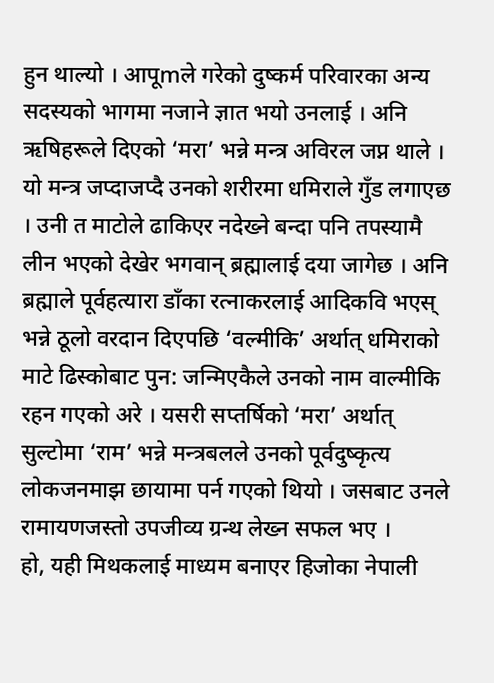हुन थाल्यो । आपूmले गरेको दुष्कर्म परिवारका अन्य सदस्यको भागमा नजाने ज्ञात भयो उनलाई । अनि ऋषिहरूले दिएको ‘मरा’ भन्ने मन्त्र अविरल जप्न थाले । यो मन्त्र जप्दाजप्दै उनको शरीरमा धमिराले गुँड लगाएछ । उनी त माटोले ढाकिएर नदेख्ने बन्दा पनि तपस्यामै लीन भएको देखेर भगवान् ब्रह्मालाई दया जागेछ । अनि ब्रह्माले पूर्वहत्यारा डाँका रत्नाकरलाई आदिकवि भएस् भन्ने ठूलो वरदान दिएपछि ‘वल्मीकि’ अर्थात् धमिराको माटे ढिस्कोबाट पुन: जन्मिएकैले उनको नाम वाल्मीकि रहन गएको अरे । यसरी सप्तर्षिको ‘मरा’ अर्थात् सुल्टोमा ‘राम’ भन्ने मन्त्रबलले उनको पूर्वदुष्कृत्य लोकजनमाझ छायामा पर्न गएको थियो । जसबाट उनले रामायणजस्तो उपजीव्य ग्रन्थ लेख्न सफल भए ।
हो, यही मिथकलाई माध्यम बनाएर हिजोका नेपाली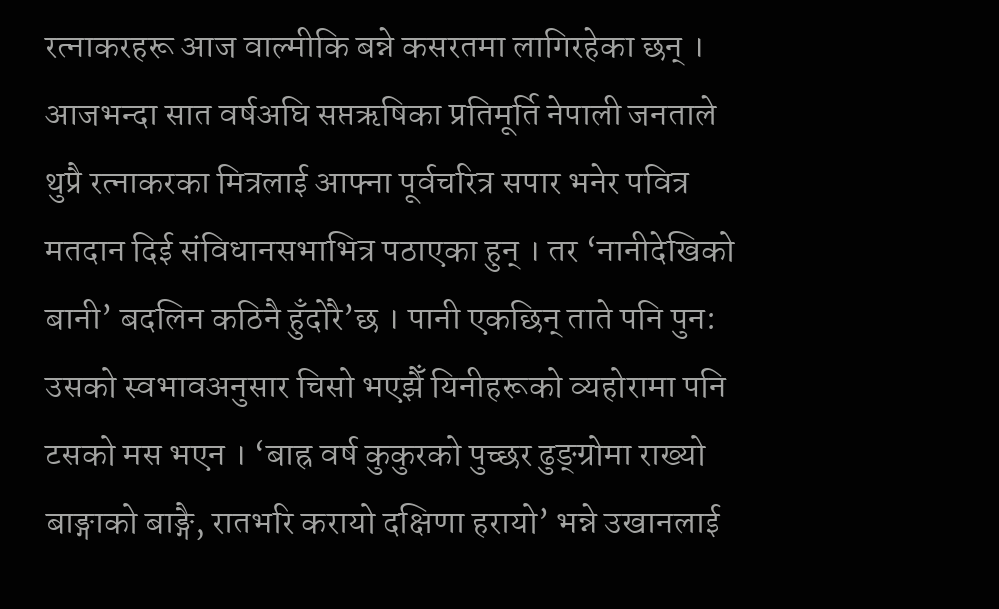रत्नाकरहरू आज वाल्मीकि बन्ने कसरतमा लागिरहेका छन् । आजभन्दा सात वर्षअघि सप्तऋषिका प्रतिमूर्ति नेपाली जनताले थुप्रै रत्नाकरका मित्रलाई आफ्ना पूर्वचरित्र सपार भनेर पवित्र मतदान दिई संविधानसभाभित्र पठाएका हुन् । तर ‘नानीदेखिको बानी’ बदलिन कठिनै हुँदोरै’छ । पानी एकछिन् ताते पनि पुन: उसको स्वभावअनुसार चिसो भएझैँ यिनीहरूको व्यहोरामा पनि टसको मस भएन । ‘बाह्र वर्ष कुकुरको पुच्छर ढुङ्ग्रोमा राख्यो बाङ्गाको बाङ्गै, रातभरि करायो दक्षिणा हरायो’ भन्ने उखानलाई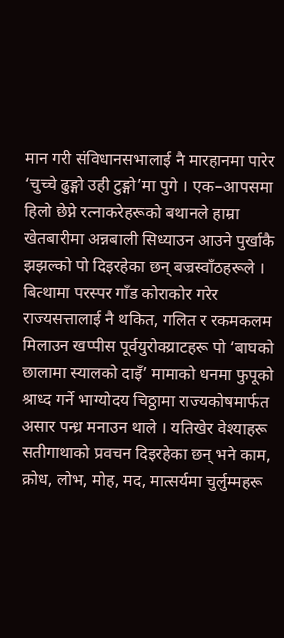मान गरी संविधानसभालाई नै मारहानमा पारेर ‘चुच्चे ढुङ्गो उही टुङ्गो’मा पुगे । एक–आपसमा हिलो छेप्ने रत्नाकरेहरूको बथानले हाम्रा खेतबारीमा अन्नबाली सिध्याउन आउने पुर्खाकै झझल्को पो दिइरहेका छन् बज्रस्वाँठहरूले । बित्थामा परस्पर गाँड कोराकोर गरेर राज्यसत्तालाई नै थकित, गलित र रकमकलम मिलाउन खप्पीस पूर्वयुरोक्य्राटहरू पो ‘बाघको छालामा स्यालको दाइँ’ मामाको धनमा फुपूको श्राध्द गर्ने भाग्योदय चिठ्ठामा राज्यकोषमार्फत असार पन्ध्र मनाउन थाले । यतिखेर वेश्याहरू सतीगाथाको प्रवचन दिइरहेका छन् भने काम, क्रोध, लोभ, मोह, मद, मात्सर्यमा चुर्लुम्महरू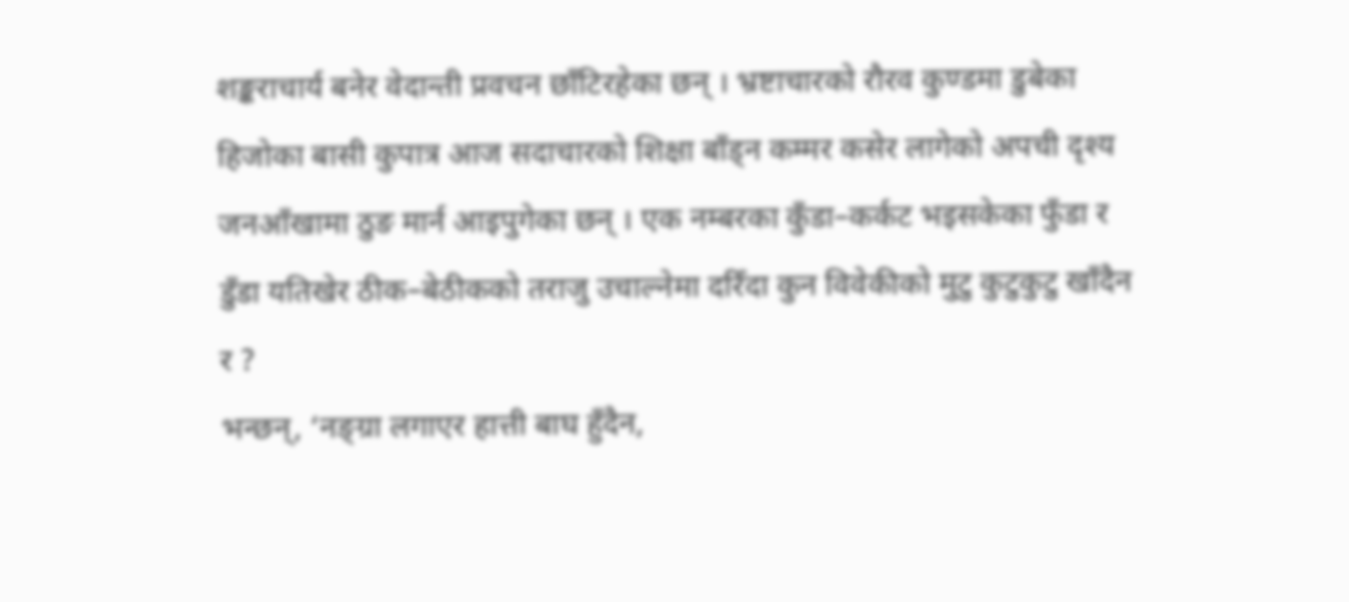शङ्कराचार्य बनेर वेदान्ती प्रवचन छाँटिरहेका छन् । भ्रष्टाचारको रौरव कुण्डमा डुबेका हिजोका बासी कुपात्र आज सदाचारको शिक्षा बाँड्न कम्मर कसेर लागेको अपची दृश्य जनआँखामा ठुङ मार्न आइपुगेका छन् । एक नम्बरका कुँडा–कर्कट भइसकेका फुँडा र डुँडा यतिखेर ठीक–बेठीकको तराजु उचाल्नेमा दरिँदा कुन विवेकीको मुटु कुटुकुटु खाँदैन र ?
भन्छन्, ‘नङ्ग्रा लगाएर हात्ती बाघ हुँदैन,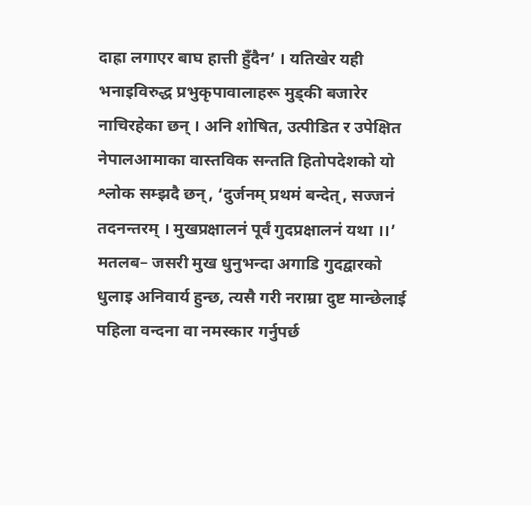दाह्रा लगाएर बाघ हात्ती हुँदैन’ । यतिखेर यही भनाइविरुद्ध प्रभुकृपावालाहरू मुड्की बजारेर नाचिरहेका छन् । अनि शोषित, उत्पीडित र उपेक्षित नेपालआमाका वास्तविक सन्तति हितोपदेशको यो श्लोक सम्झदै छन्, ‘दुर्जनम् प्रथमं बन्देत्, सज्जनं तदनन्तरम् । मुखप्रक्षालनं पूर्वं गुदप्रक्षालनं यथा ।।’ मतलब– जसरी मुख धुनुभन्दा अगाडि गुदद्वारको धुलाइ अनिवार्य हुन्छ, त्यसै गरी नराम्रा दुष्ट मान्छेलाई पहिला वन्दना वा नमस्कार गर्नुपर्छ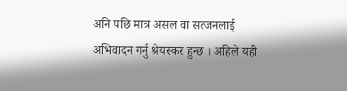अनि पछि मात्र असल वा सत्जनलाई अभिवादन गर्नु श्रेयस्कर हुन्छ । अहिले यही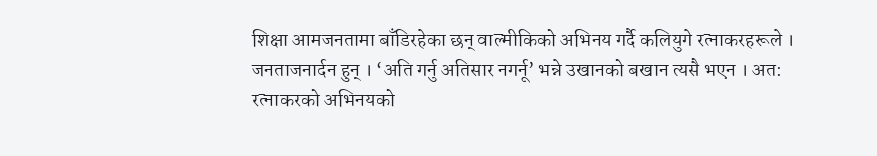शिक्षा आमजनतामा बाँडिरहेका छन् वाल्मीकिको अभिनय गर्दै कलियुगे रत्नाकरहरूले । जनताजनार्दन हुन् । ‘अति गर्नु अतिसार नगर्नू’ भन्ने उखानको बखान त्यसै भएन । अत: रत्नाकरको अभिनयको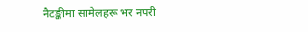नैटङ्कीमा सामेलहरू भर नपरी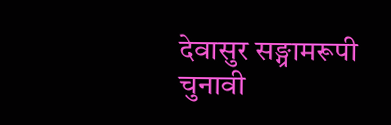देवासुर सङ्ग्रामरूपी चुनावी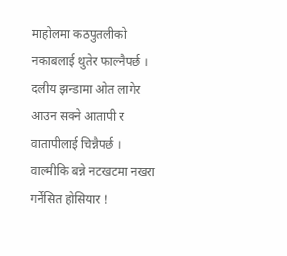माहोलमा कठपुतलीको नकाबलाई थुतेर फाल्नैपर्छ । दलीय झन्डामा ओत लागेर आउन सक्ने आतापी र वातापीलाई चिन्नैपर्छ । वाल्मीकि बन्ने नटखटमा नखरा गर्नेसित होसियार !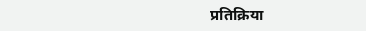प्रतिक्रिया